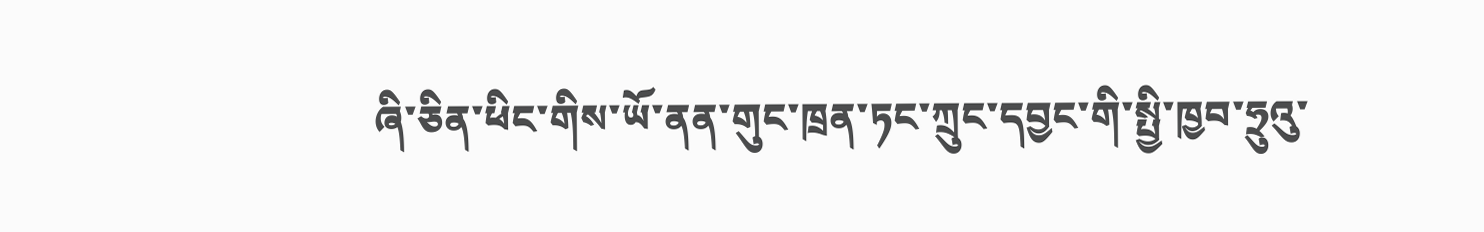ཞི་ཅིན་ཕིང་གིས་ཡོ་ནན་གུང་ཁྲན་ཏང་ཀྲུང་དབྱང་གི་སྤྱི་ཁྱབ་ཧྲུའུ་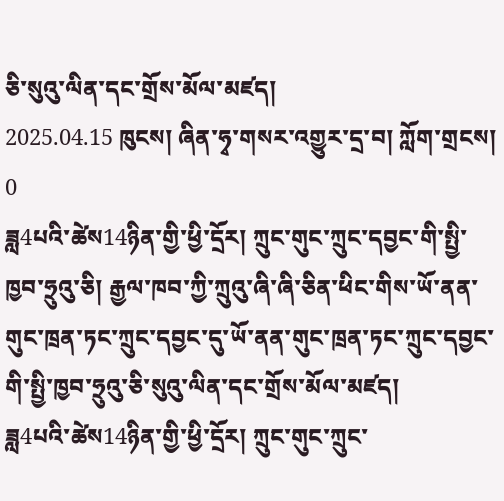ཅི་སུའུ་ལིན་དང་གྲོས་མོལ་མཛད།
2025.04.15 ཁུངས། ཞིན་ཧྭ་གསར་འགྱུར་དྲ་བ། ཀློག་གྲངས། 0
ཟླ4པའི་ཚེས14ཉིན་གྱི་ཕྱི་དྲོར། ཀྲུང་གུང་ཀྲུང་དབྱང་གི་སྤྱི་ཁྱབ་ཧྲུའུ་ཅི། རྒྱལ་ཁབ་ཀྱི་ཀྲུའུ་ཞི་ཞི་ཅིན་ཕིང་གིས་ཡོ་ནན་གུང་ཁྲན་ཏང་ཀྲུང་དབྱང་དུ་ཡོ་ནན་གུང་ཁྲན་ཏང་ཀྲུང་དབྱང་གི་སྤྱི་ཁྱབ་ཧྲུའུ་ཅི་སུའུ་ལིན་དང་གྲོས་མོལ་མཛད།
ཟླ4པའི་ཚེས14ཉིན་གྱི་ཕྱི་དྲོར། ཀྲུང་གུང་ཀྲུང་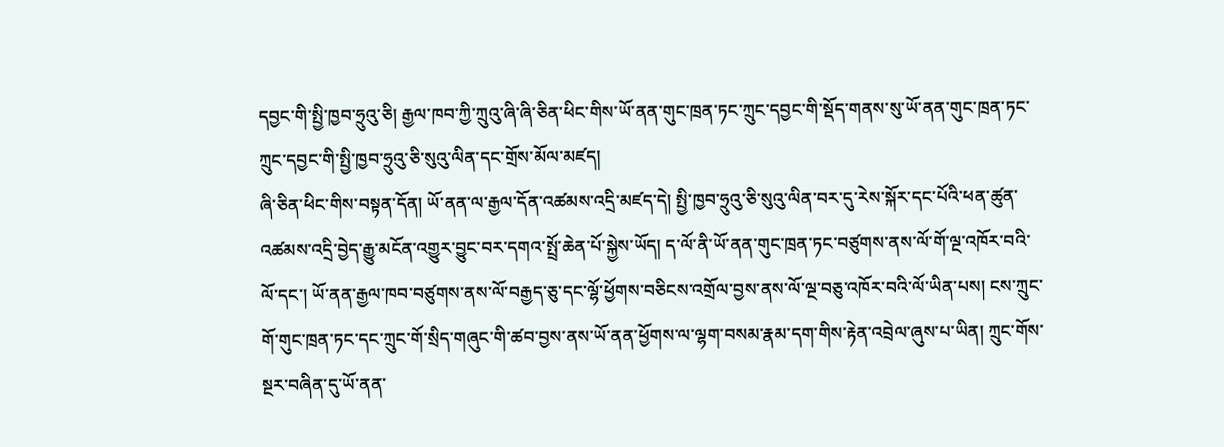དབྱང་གི་སྤྱི་ཁྱབ་ཧྲུའུ་ཅི། རྒྱལ་ཁབ་ཀྱི་ཀྲུའུ་ཞི་ཞི་ཅིན་ཕིང་གིས་ཡོ་ནན་གུང་ཁྲན་ཏང་ཀྲུང་དབྱང་གི་སྡོད་གནས་སུ་ཡོ་ནན་གུང་ཁྲན་ཏང་ཀྲུང་དབྱང་གི་སྤྱི་ཁྱབ་ཧྲུའུ་ཅི་སུའུ་ལིན་དང་གྲོས་མོལ་མཛད།
ཞི་ཅིན་ཕིང་གིས་བསྟན་དོན། ཡོ་ནན་ལ་རྒྱལ་དོན་འཚམས་འདྲི་མཛད་དེ། སྤྱི་ཁྱབ་ཧྲུའུ་ཅི་སུའུ་ལིན་བར་དུ་རེས་སྐོར་དང་པོའི་ཕན་ཚུན་འཚམས་འདྲི་བྱེད་རྒྱུ་མངོན་འགྱུར་བྱུང་བར་དགའ་སྤྲོ་ཆེན་པོ་སྐྱེས་ཡོད། ད་ལོ་ནི་ཡོ་ནན་གུང་ཁྲན་ཏང་བཙུགས་ནས་ལོ་གོ་ལྔ་འཁོར་བའི་ལོ་དང་། ཡོ་ནན་རྒྱལ་ཁབ་བཙུགས་ནས་ལོ་བརྒྱད་ཅུ་དང་ལྷོ་ཕྱོགས་བཅིངས་འགྲོལ་བྱས་ནས་ལོ་ལྔ་བཅུ་འཁོར་བའི་ལོ་ཡིན་པས། ངས་ཀྲུང་གོ་གུང་ཁྲན་ཏང་དང་ཀྲུང་གོ་སྲིད་གཞུང་གི་ཚབ་བྱས་ནས་ཡོ་ནན་ཕྱོགས་ལ་ལྷག་བསམ་རྣམ་དག་གིས་རྟེན་འབྲེལ་ཞུས་པ་ཡིན། ཀྲུང་གོས་སྔར་བཞིན་དུ་ཡོ་ནན་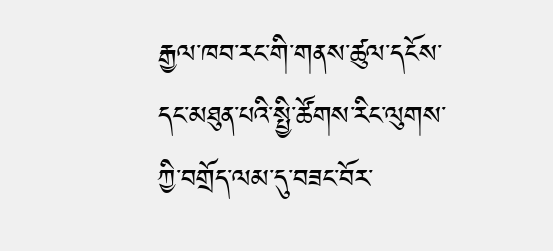རྒྱལ་ཁབ་རང་གི་གནས་ཚུལ་དངོས་དང་མཐུན་པའི་སྤྱི་ཚོགས་རིང་ལུགས་ཀྱི་བགྲོད་ལམ་དུ་བཟང་བོར་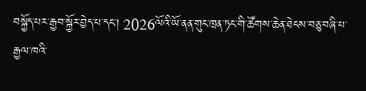བསྐྱོད་པར་རྒྱབ་སྐྱོར་བྱེད་པ་དང་། 2026ལོའི་ཡོ་ནན་གུང་ཁྲན་ཏང་གི་ཚོགས་ཆེན་ཐེངས་བཅུ་བཞི་པ་རྒྱལ་ཁའི་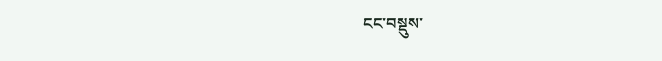ངང་བསྡུས་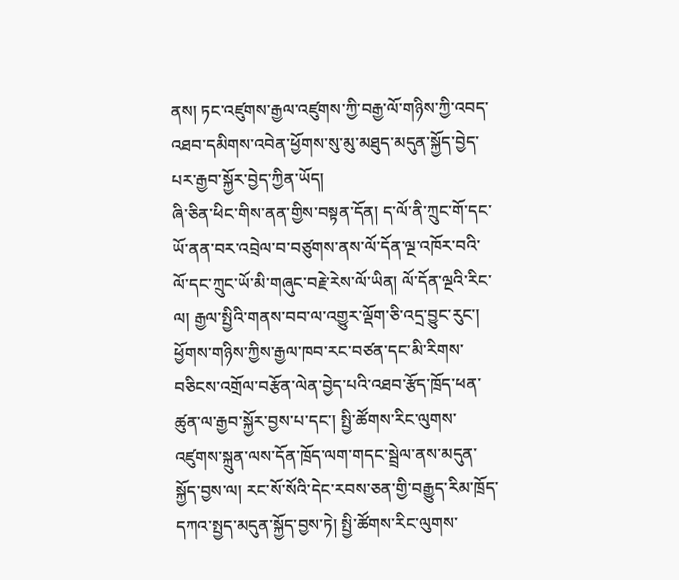ནས། ཏང་འཛུགས་རྒྱལ་འཛུགས་ཀྱི་བརྒྱ་ལོ་གཉིས་ཀྱི་འབད་འཐབ་དམིགས་འབེན་ཕྱོགས་སུ་མུ་མཐུད་མདུན་སྐྱོད་བྱེད་པར་རྒྱབ་སྐྱོར་བྱེད་ཀྱིན་ཡོད།
ཞི་ཅིན་ཕིང་གིས་ནན་གྱིས་བསྟན་དོན། ད་ལོ་ནི་ཀྲུང་གོ་དང་ཡོ་ནན་བར་འབྲེལ་བ་བཙུགས་ནས་ལོ་དོན་ལྔ་འཁོར་བའི་ལོ་དང་ཀྲུང་ཡོ་མི་གཞུང་བརྗེ་རེས་ལོ་ཡིན། ལོ་དོན་ལྔའི་རིང་ལ། རྒྱལ་སྤྱིའི་གནས་བབ་ལ་འགྱུར་ལྡོག་ཅི་འདྲ་བྱུང་རུང་། ཕྱོགས་གཉིས་ཀྱིས་རྒྱལ་ཁབ་རང་བཙན་དང་མི་རིགས་བཅིངས་འགྲོལ་བརྩོན་ལེན་བྱེད་པའི་འཐབ་རྩོད་ཁྲོད་ཕན་ཚུན་ལ་རྒྱབ་སྐྱོར་བྱས་པ་དང་། སྤྱི་ཚོགས་རིང་ལུགས་འཛུགས་སྐྲུན་ལས་དོན་ཁྲོད་ལག་གདང་སྦྲེལ་ནས་མདུན་སྐྱོད་བྱས་ལ། རང་སོ་སོའི་དེང་རབས་ཅན་གྱི་བརྒྱུད་རིམ་ཁྲོད་དཀའ་སྤྱད་མདུན་སྐྱོད་བྱས་ཏེ། སྤྱི་ཚོགས་རིང་ལུགས་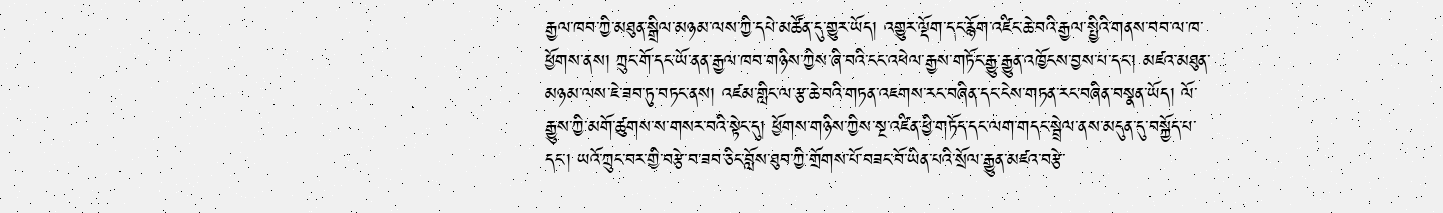རྒྱལ་ཁབ་ཀྱི་མཐུན་སྒྲིལ་མཉམ་ལས་ཀྱི་དཔེ་མཚོན་དུ་གྱུར་ཡོད། འགྱུར་ལྡོག་དང་རྙོག་འཛིང་ཆེ་བའི་རྒྱལ་སྤྱིའི་གནས་བབ་ལ་ཁ་ཕྱོགས་ནས། ཀྲུང་གོ་དང་ཡོ་ནན་རྒྱལ་ཁབ་གཉིས་ཀྱིས་ཞི་བའི་ངང་འཕེལ་རྒྱས་གཏོང་རྒྱུ་རྒྱུན་འཁྱོངས་བྱས་པ་དང་། མཛའ་མཐུན་མཉམ་ལས་ཇེ་ཟབ་ཏུ་བཏང་ནས། འཛམ་གླིང་ལ་རྩ་ཆེ་བའི་གཏན་འཇགས་རང་བཞིན་དང་ངེས་གཏན་རང་བཞིན་བསྣན་ཡོད། ལོ་རྒྱུས་ཀྱི་མགོ་ཚུགས་ས་གསར་བའི་སྟེང་དུ། ཕྱོགས་གཉིས་ཀྱིས་སྔ་འཛིན་ཕྱི་གཏོད་དང་ལག་གདང་སྦྲེལ་ནས་མདུན་དུ་བསྐྱོད་པ་དང་། ཡའོ་ཀྲུང་བར་གྱི་བརྩེ་བ་ཟབ་ཅིང་བློས་ཐུབ་ཀྱི་གྲོགས་པོ་བཟང་བོ་ཡིན་པའི་སྲོལ་རྒྱུན་མཛའ་བརྩེ་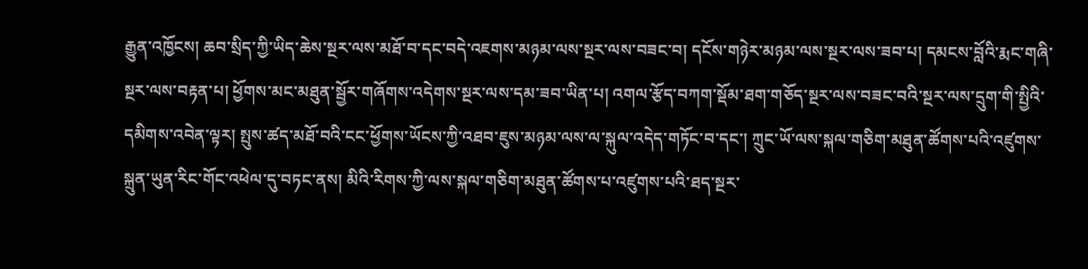རྒྱུན་འཁྱོངས། ཆབ་སྲིད་ཀྱི་ཡིད་ཆེས་སྔར་ལས་མཐོ་བ་དང་བདེ་འཇགས་མཉམ་ལས་སྔར་ལས་བཟང་བ། དངོས་གཉེར་མཉམ་ལས་སྔར་ལས་ཟབ་པ། དམངས་བློའི་རྨང་གཞི་སྔར་ལས་བརྟན་པ། ཕྱོགས་མང་མཐུན་སྦྱོར་གཞོགས་འདེགས་སྔར་ལས་དམ་ཟབ་ཡིན་པ། འགལ་རྩོད་བཀག་སྡོམ་ཐག་གཅོད་སྔར་ལས་བཟང་བའི་སྔར་ལས་དྲུག་གི་སྤྱིའི་དམིགས་འབེན་ལྟར། སྤུས་ཚད་མཐོ་བའི་ངང་ཕྱོགས་ཡོངས་ཀྱི་འཐབ་ཇུས་མཉམ་ལས་ལ་སྐུལ་འདེད་གཏོང་བ་དང་། ཀྲུང་ཡོ་ལས་སྐལ་གཅིག་མཐུན་ཚོགས་པའི་འཛུགས་སྐྲུན་ཡུན་རིང་གོང་འཕེལ་དུ་བཏང་ནས། མིའི་རིགས་ཀྱི་ལས་སྐལ་གཅིག་མཐུན་ཚོགས་པ་འཛུགས་པའི་ཐད་སྔར་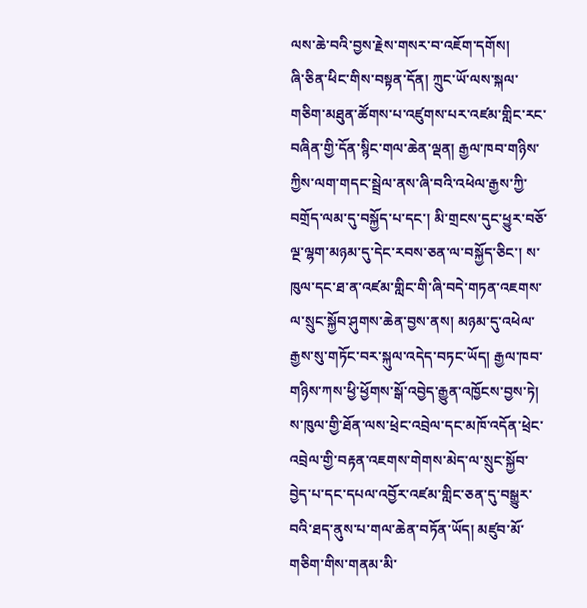ལས་ཆེ་བའི་བྱས་རྗེས་གསར་བ་འཇོག་དགོས།
ཞི་ཅིན་ཕིང་གིས་བསྟན་དོན། ཀྲུང་ཡོ་ལས་སྐལ་གཅིག་མཐུན་ཚོགས་པ་འཛུགས་པར་འཛམ་གླིང་རང་བཞིན་གྱི་དོན་སྙིང་གལ་ཆེན་ལྡན། རྒྱལ་ཁབ་གཉིས་ཀྱིས་ལག་གདང་སྦྲེལ་ནས་ཞི་བའི་འཕེལ་རྒྱས་ཀྱི་བགྲོད་ལམ་དུ་བསྐྱོད་པ་དང་། མི་གྲངས་དུང་ཕྱུར་བཅོ་ལྔ་ལྷག་མཉམ་དུ་དེང་རབས་ཅན་ལ་བསྐྱོད་ཅིང་། ས་ཁུལ་དང་ཐ་ན་འཛམ་གླིང་གི་ཞི་བདེ་གཏན་འཇགས་ལ་སྲུང་སྐྱོབ་ཤུགས་ཆེན་བྱས་ནས། མཉམ་དུ་འཕེལ་རྒྱས་སུ་གཏོང་བར་སྐུལ་འདེད་བཏང་ཡོད། རྒྱལ་ཁབ་གཉིས་ཀས་ཕྱི་ཕྱོགས་སྒོ་འབྱེད་རྒྱུན་འཁྱོངས་བྱས་ཏེ། ས་ཁུལ་གྱི་ཐོན་ལས་ཕྲེང་འབྲེལ་དང་མཁོ་འདོན་ཕྲེང་འབྲེལ་གྱི་བརྟན་འཇགས་གེགས་མེད་ལ་སྲུང་སྐྱོབ་བྱེད་པ་དང་དཔལ་འབྱོར་འཛམ་གླིང་ཅན་དུ་བསྒྱུར་བའི་ཐད་ནུས་པ་གལ་ཆེན་བཏོན་ཡོད། མཛུབ་མོ་གཅིག་གིས་གནམ་མི་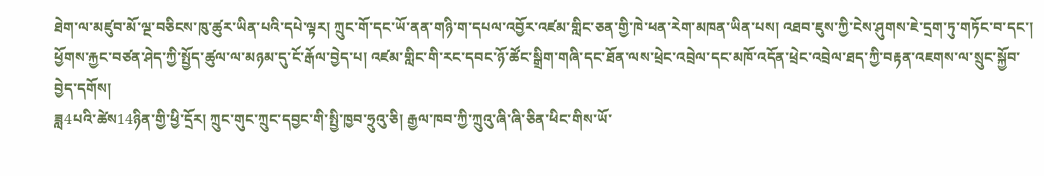ཐེག་ལ་མཛུབ་མོ་ལྔ་བཅིངས་ཁུ་ཚུར་ཡིན་པའི་དཔེ་ལྟར། ཀྲུང་གོ་དང་ཡོ་ནན་གཉི་ག་དཔལ་འབྱོར་འཛམ་གླིང་ཅན་གྱི་ཁེ་ཕན་རེག་མཁན་ཡིན་པས། འཐབ་ཇུས་ཀྱི་ངེས་ཤུགས་ཇེ་དྲག་ཏུ་གཏོང་བ་དང་། ཕྱོགས་རྐྱང་བཙན་ཤེད་ཀྱི་སྤྱོད་ཚུལ་ལ་མཉམ་དུ་ངོ་རྒོལ་བྱེད་པ། འཛམ་གླིང་གི་རང་དབང་ཉོ་ཚོང་སྒྲིག་གཞི་དང་ཐོན་ལས་ཕྲེང་འབྲེལ་དང་མཁོ་འདོན་ཕྲེང་འབྲེལ་ཐད་ཀྱི་བརྟན་འཇགས་ལ་སྲུང་སྐྱོབ་བྱེད་དགོས།
ཟླ4པའི་ཚེས14ཉིན་གྱི་ཕྱི་དྲོར། ཀྲུང་གུང་ཀྲུང་དབྱང་གི་སྤྱི་ཁྱབ་ཧྲུའུ་ཅི། རྒྱལ་ཁབ་ཀྱི་ཀྲུའུ་ཞི་ཞི་ཅིན་ཕིང་གིས་ཡོ་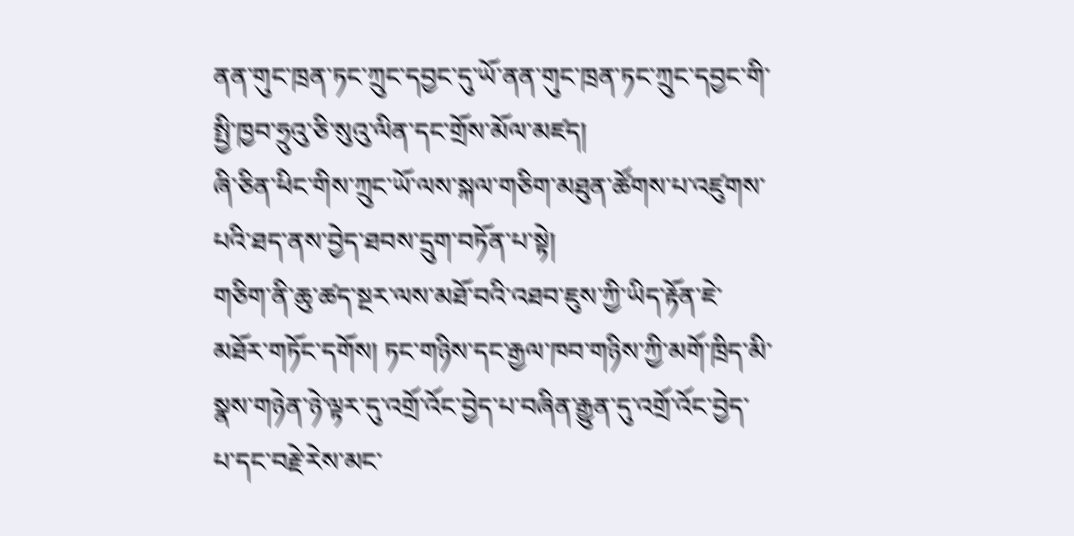ནན་གུང་ཁྲན་ཏང་ཀྲུང་དབྱང་དུ་ཡོ་ནན་གུང་ཁྲན་ཏང་ཀྲུང་དབྱང་གི་སྤྱི་ཁྱབ་ཧྲུའུ་ཅི་སུའུ་ལིན་དང་གྲོས་མོལ་མཛད།
ཞི་ཅིན་ཕིང་གིས་ཀྲུང་ཡོ་ལས་སྐལ་གཅིག་མཐུན་ཚོགས་པ་འཛུགས་པའི་ཐད་ནས་བྱེད་ཐབས་དྲུག་བཏོན་པ་སྟེ།
གཅིག་ནི་ཆུ་ཚད་སྔར་ལས་མཐོ་བའི་འཐབ་ཇུས་ཀྱི་ཡིད་རྟོན་ཇེ་མཐོར་གཏོང་དགོས། ཏང་གཉིས་དང་རྒྱལ་ཁབ་གཉིས་ཀྱི་མགོ་ཁྲིད་མི་སྣས་གཉེན་ཉེ་ལྟར་དུ་འགྲོ་འོང་བྱེད་པ་བཞིན་རྒྱུན་དུ་འགྲོ་འོང་བྱེད་པ་དང་བརྗེ་རེས་མང་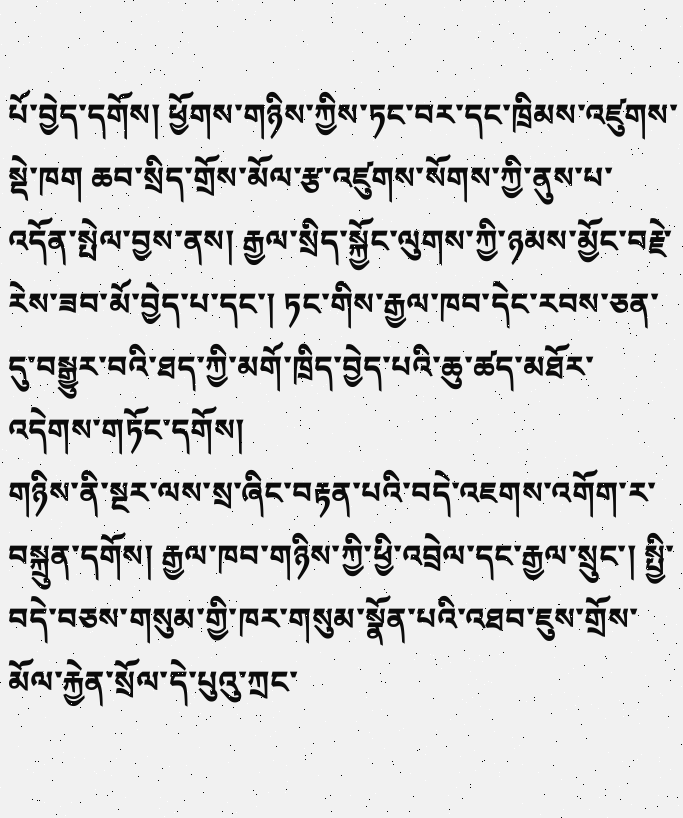པོ་བྱེད་དགོས། ཕྱོགས་གཉིས་ཀྱིས་ཏང་བར་དང་ཁྲིམས་འཛུགས་སྡེ་ཁག ཆབ་སྲིད་གྲོས་མོལ་རྩ་འཛུགས་སོགས་ཀྱི་ནུས་པ་འདོན་སྤེལ་བྱས་ནས། རྒྱལ་སྲིད་སྐྱོང་ལུགས་ཀྱི་ཉམས་མྱོང་བརྗེ་རེས་ཟབ་མོ་བྱེད་པ་དང་། ཏང་གིས་རྒྱལ་ཁབ་དེང་རབས་ཅན་དུ་བསྒྱུར་བའི་ཐད་ཀྱི་མགོ་ཁྲིད་བྱེད་པའི་ཆུ་ཚད་མཐོར་འདེགས་གཏོང་དགོས།
གཉིས་ནི་སྔར་ལས་སྲ་ཞིང་བརྟན་པའི་བདེ་འཇགས་འགོག་ར་བསྐྲུན་དགོས། རྒྱལ་ཁབ་གཉིས་ཀྱི་ཕྱི་འབྲེལ་དང་རྒྱལ་སྲུང་། སྤྱི་བདེ་བཅས་གསུམ་གྱི་ཁར་གསུམ་སྣོན་པའི་འཐབ་ཇུས་གྲོས་མོལ་རྐྱེན་སྲོལ་དེ་པུའུ་ཀྲང་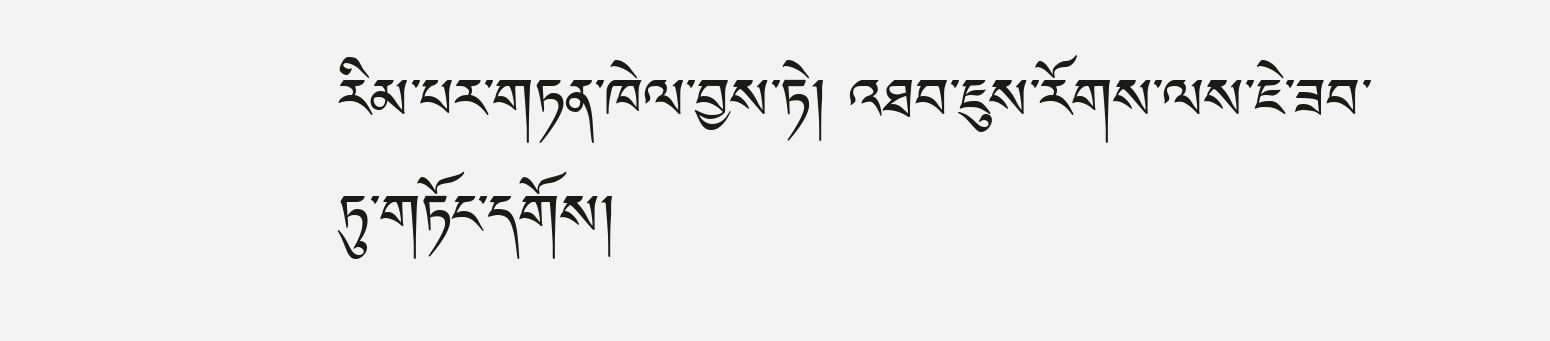རིམ་པར་གཏན་ཁེལ་བྱས་ཏེ། འཐབ་ཇུས་རོགས་ལས་ཇེ་ཟབ་ཏུ་གཏོང་དགོས།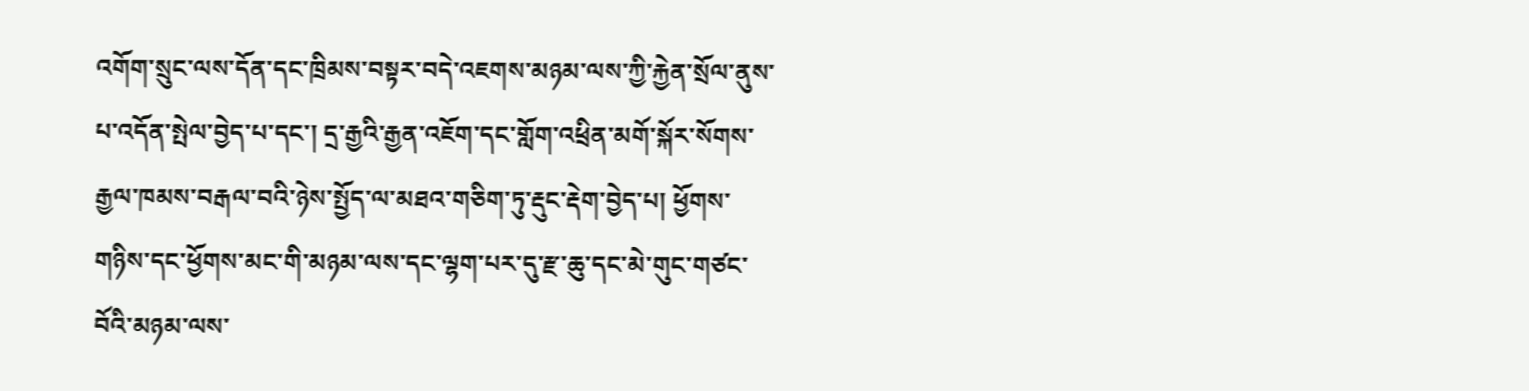འགོག་སྲུང་ལས་དོན་དང་ཁྲིམས་བསྟར་བདེ་འཇགས་མཉམ་ལས་ཀྱི་རྐྱེན་སྲོལ་ནུས་པ་འདོན་སྤེལ་བྱེད་པ་དང་། དྲ་རྒྱའི་རྒྱན་འཇོག་དང་གློག་འཕྲིན་མགོ་སྐོར་སོགས་རྒྱལ་ཁམས་བརྒལ་བའི་ཉེས་སྤྱོད་ལ་མཐའ་གཅིག་ཏུ་རྡུང་རྡེག་བྱེད་པ། ཕྱོགས་གཉིས་དང་ཕྱོགས་མང་གི་མཉམ་ལས་དང་ལྷག་པར་དུ་རྫ་ཆུ་དང་མེ་གུང་གཙང་བོའི་མཉམ་ལས་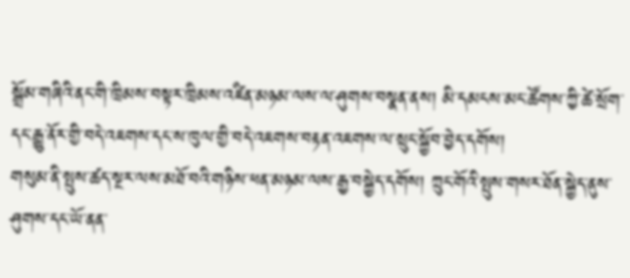སྒྲོམ་གཞིའི་ནང་གི་ཁྲིམས་བསྟར་ཁྲིམས་འཛིན་མཉམ་ལས་ལ་ཤུགས་བསྣན་ནས། མི་དམངས་མང་ཚོགས་ཀྱི་ཚེ་སྲོག་དང་རྒྱུ་ནོར་གྱི་བདེ་འཇགས་དང་ས་ཁུལ་གྱི་བདེ་འཇགས་བརྟན་འཇགས་ལ་སྲུང་སྐྱོབ་བྱེད་དགོས།
གསུམ་ནི་སྤུས་ཚད་སྔར་ལས་མཐོ་བའི་གཉིས་ཕན་མཉམ་ལས་རྒྱ་བསྐྱེད་དགོས། ཀྲུང་གོའི་སྤུས་གསར་ཐོན་སྐྱེད་ནུས་ཤུགས་དང་ཡོ་ནན་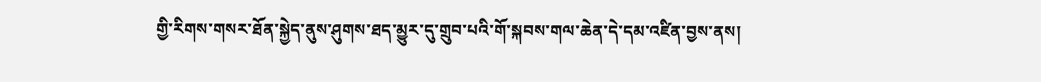གྱི་རིགས་གསར་ཐོན་སྐྱེད་ནུས་ཤུགས་ཐད་མྱུར་དུ་གྲུབ་པའི་གོ་སྐབས་གལ་ཆེན་དེ་དམ་འཛིན་བྱས་ནས།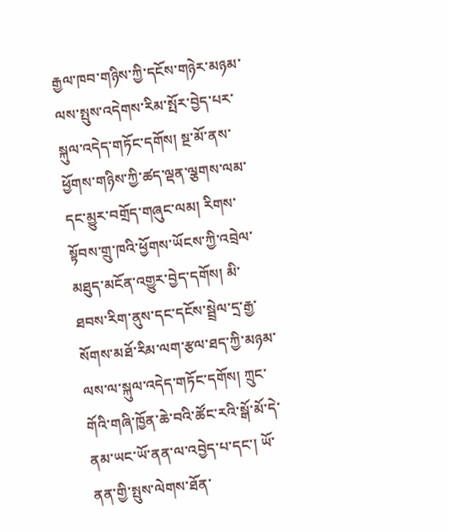རྒྱལ་ཁབ་གཉིས་ཀྱི་དངོས་གཉེར་མཉམ་ལས་སྤུས་འདེགས་རིམ་སྤོར་བྱེད་པར་སྐུལ་འདེད་གཏོང་དགོས། སྔ་མོ་ནས་ཕྱོགས་གཉིས་ཀྱི་ཚད་ལྡན་ལྕགས་ལམ་དང་མྱུར་བགྲོད་གཞུང་ལམ། རིགས་སྟོབས་གྲུ་ཁའི་ཕྱོགས་ཡོངས་ཀྱི་འབྲེལ་མཐུད་མངོན་འགྱུར་བྱེད་དགོས། མི་ཐབས་རིག་ནུས་དང་དངོས་སྦྲེལ་དྲ་རྒྱ་སོགས་མཐོ་རིམ་ལག་རྩལ་ཐད་ཀྱི་མཉམ་ལས་ལ་སྐུལ་འདེད་གཏོང་དགོས། ཀྲུང་གོའི་གཞི་ཁྱོན་ཆེ་བའི་ཚོང་རའི་སྒོ་མོ་དེ་ནམ་ཡང་ཡོ་ནན་ལ་འབྱེད་པ་དང་། ཡོ་ནན་གྱི་སྤུས་ལེགས་ཐོན་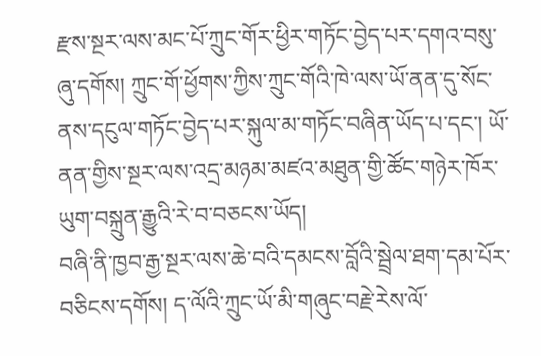རྫས་སྔར་ལས་མང་པོ་ཀྲུང་གོར་ཕྱིར་གཏོང་བྱེད་པར་དགའ་བསུ་ཞུ་དགོས། ཀྲུང་གོ་ཕྱོགས་ཀྱིས་ཀྲུང་གོའི་ཁེ་ལས་ཡོ་ནན་དུ་སོང་ནས་དངུལ་གཏོང་བྱེད་པར་སྐུལ་མ་གཏོང་བཞིན་ཡོད་པ་དང་། ཡོ་ནན་གྱིས་སྔར་ལས་འདྲ་མཉམ་མཛའ་མཐུན་གྱི་ཚོང་གཉེར་ཁོར་ཡུག་བསྐྲུན་རྒྱུའི་རེ་བ་བཅངས་ཡོད།
བཞི་ནི་ཁྱབ་རྒྱ་སྔར་ལས་ཆེ་བའི་དམངས་བློའི་སྦྲེལ་ཐག་དམ་པོར་བཅིངས་དགོས། ད་ལོའི་ཀྲུང་ཡོ་མི་གཞུང་བརྗེ་རེས་ལོ་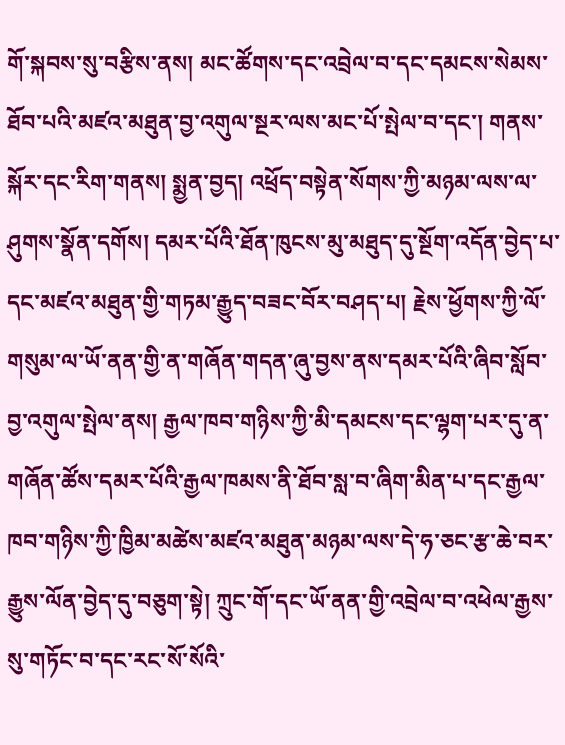གོ་སྐབས་སུ་བརྩིས་ནས། མང་ཚོགས་དང་འབྲེལ་བ་དང་དམངས་སེམས་ཐོབ་པའི་མཛའ་མཐུན་བྱ་འགུལ་སྔར་ལས་མང་པོ་སྤེལ་བ་དང་། གནས་སྐོར་དང་རིག་གནས། སྨྱན་བྱད། འཕྲོད་བསྟེན་སོགས་ཀྱི་མཉམ་ལས་ལ་ཤུགས་སྣོན་དགོས། དམར་པོའི་ཐོན་ཁུངས་མུ་མཐུད་དུ་སྔོག་འདོན་བྱེད་པ་དང་མཛའ་མཐུན་གྱི་གཏམ་རྒྱུད་བཟང་བོར་བཤད་པ། རྗེས་ཕྱོགས་ཀྱི་ལོ་གསུམ་ལ་ཡོ་ནན་གྱི་ན་གཞོན་གདན་ཞུ་བྱས་ནས་དམར་པོའི་ཞིབ་སློབ་བྱ་འགུལ་སྤེལ་ནས། རྒྱལ་ཁབ་གཉིས་ཀྱི་མི་དམངས་དང་ལྷག་པར་དུ་ན་གཞོན་ཚོས་དམར་པོའི་རྒྱལ་ཁམས་ནི་ཐོབ་སླ་བ་ཞིག་མིན་པ་དང་རྒྱལ་ཁབ་གཉིས་ཀྱི་ཁྱིམ་མཚེས་མཛའ་མཐུན་མཉམ་ལས་དེ་ཧ་ཅང་རྩ་ཆེ་བར་རྒྱུས་ལོན་བྱེད་དུ་བཅུག་སྟེ། ཀྲུང་གོ་དང་ཡོ་ནན་གྱི་འབྲེལ་བ་འཕེལ་རྒྱས་སུ་གཏོང་བ་དང་རང་སོ་སོའི་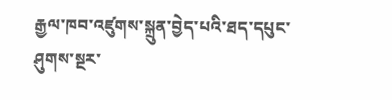རྒྱལ་ཁབ་འཛུགས་སྐྲུན་བྱེད་པའི་ཐད་དཔུང་ཤུགས་སྔར་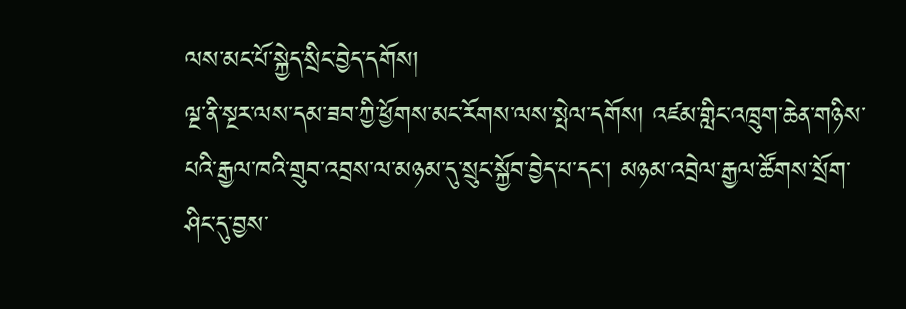ལས་མང་པོ་སྐྱེད་སྲིང་བྱེད་དགོས།
ལྔ་ནི་སྔར་ལས་དམ་ཟབ་ཀྱི་ཕྱོགས་མང་རོགས་ལས་སྤེལ་དགོས། འཛམ་གླིང་འཁྲུག་ཆེན་གཉིས་པའི་རྒྱལ་ཁའི་གྲུབ་འབྲས་ལ་མཉམ་དུ་སྲུང་སྐྱོབ་བྱེད་པ་དང་། མཉམ་འབྲེལ་རྒྱལ་ཚོགས་སྲོག་ཤིང་དུ་བྱས་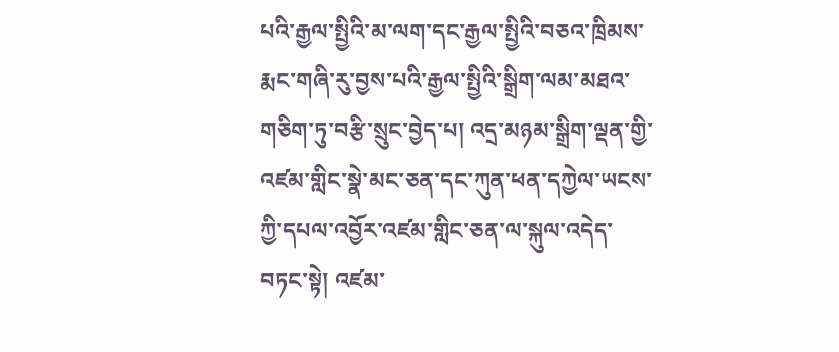པའི་རྒྱལ་སྤྱིའི་མ་ལག་དང་རྒྱལ་སྤྱིའི་བཅའ་ཁྲིམས་རྨང་གཞི་རུ་བྱས་པའི་རྒྱལ་སྤྱིའི་སྒྲིག་ལམ་མཐའ་གཅིག་ཏུ་བརྩི་སྲུང་བྱེད་པ། འདྲ་མཉམ་སྒྲིག་ལྡན་གྱི་འཛམ་གླིང་སྣེ་མང་ཅན་དང་ཀུན་ཕན་དཀྱེལ་ཡངས་ཀྱི་དཔལ་འབྱོར་འཛམ་གླིང་ཅན་ལ་སྐུལ་འདེད་བཏང་སྟེ། འཛམ་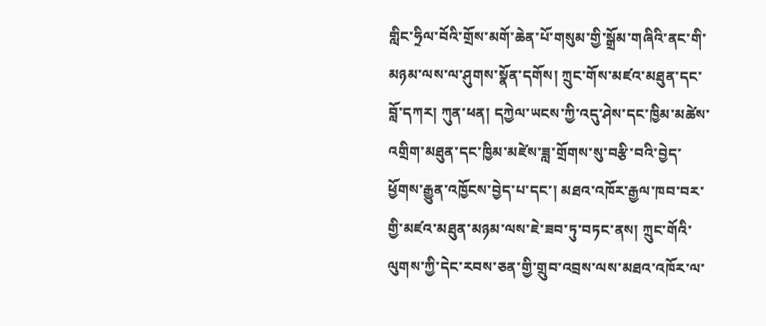གླིང་ཧྲིལ་བོའི་གྲོས་མགོ་ཆེན་པོ་གསུམ་གྱི་སྒྲོམ་གཞིའི་ནང་གི་མཉམ་ལས་ལ་ཤུགས་སྣོན་དགོས། ཀྲུང་གོས་མཛའ་མཐུན་དང་བློ་དཀར། ཀུན་ཕན། དཀྱེལ་ཡངས་ཀྱི་འདུ་ཤེས་དང་ཁྱིམ་མཚེས་འགྲིག་མཐུན་དང་ཁྱིམ་མཛེས་ཟླ་གྲོགས་སུ་བརྩི་བའི་བྱེད་ཕྱོགས་རྒྱུན་འཁྱོངས་བྱེད་པ་དང་། མཐའ་འཁོར་རྒྱལ་ཁབ་བར་གྱི་མཛའ་མཐུན་མཉམ་ལས་ཇེ་ཟབ་ཏུ་བཏང་ནས། ཀྲུང་གོའི་ལུགས་ཀྱི་དེང་རབས་ཅན་གྱི་གྲུབ་འབྲས་ལས་མཐའ་འཁོར་ལ་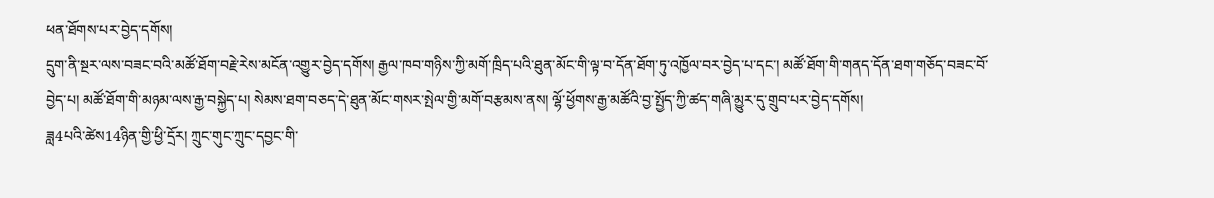ཕན་ཐོགས་པར་བྱེད་དགོས།
དྲུག་ནི་སྔར་ལས་བཟང་བའི་མཚོ་ཐོག་བརྗེ་རེས་མངོན་འགྱུར་བྱེད་དགོས། རྒྱལ་ཁབ་གཉིས་ཀྱི་མགོ་ཁྲིད་པའི་ཐུན་མོང་གི་ལྟ་བ་དོན་ཐོག་ཏུ་འཁྱོལ་བར་བྱེད་པ་དང་། མཚོ་ཐོག་གི་གནད་དོན་ཐག་གཅོད་བཟང་བོ་བྱེད་པ། མཚོ་ཐོག་གི་མཉམ་ལས་རྒྱ་བསྐྱེད་པ། སེམས་ཐག་བཅད་དེ་ཐུན་མོང་གསར་སྤེལ་གྱི་མགོ་བརྩམས་ནས། ལྷོ་ཕྱོགས་རྒྱ་མཚོའི་བྱ་སྤྱོད་ཀྱི་ཚད་གཞི་མྱུར་དུ་གྲུབ་པར་བྱེད་དགོས།
ཟླ4པའི་ཚེས14ཉིན་གྱི་ཕྱི་དྲོར། ཀྲུང་གུང་ཀྲུང་དབྱང་གི་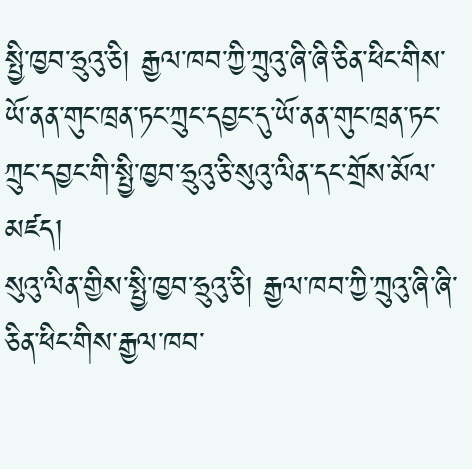སྤྱི་ཁྱབ་ཧྲུའུ་ཅི། རྒྱལ་ཁབ་ཀྱི་ཀྲུའུ་ཞི་ཞི་ཅིན་ཕིང་གིས་ཡོ་ནན་གུང་ཁྲན་ཏང་ཀྲུང་དབྱང་དུ་ཡོ་ནན་གུང་ཁྲན་ཏང་ཀྲུང་དབྱང་གི་སྤྱི་ཁྱབ་ཧྲུའུ་ཅི་སུའུ་ལིན་དང་གྲོས་མོལ་མཛད།
སུའུ་ལིན་གྱིས་སྤྱི་ཁྱབ་ཧྲུའུ་ཅི། རྒྱལ་ཁབ་ཀྱི་ཀྲུའུ་ཞི་ཞི་ཅིན་ཕིང་གིས་རྒྱལ་ཁབ་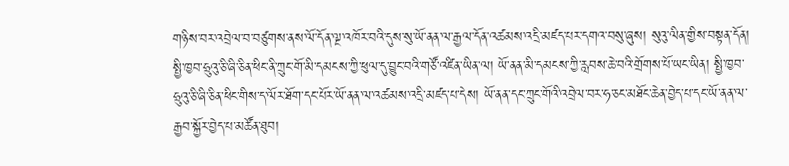གཉིས་བར་འབྲེལ་བ་བཙུགས་ནས་ལོ་དོན་ལྔ་འཁོར་བའི་དུས་སུ་ཡོ་ནན་ལ་རྒྱལ་དོན་འཚམས་འདྲི་མཛད་པར་དགའ་བསུ་ཞུས། སུའུ་ལིན་གྱིས་བསྟན་དོན། སྤྱི་ཁྱབ་ཧྲུའུ་ཅི་ཞི་ཅིན་ཕིང་ནི་ཀྲུང་གོ་མི་དམངས་ཀྱི་ཕུལ་དུ་བྱུང་བའི་གཙོ་འཛིན་ཡིན་ལ། ཡོ་ནན་མི་དམངས་ཀྱི་རླབས་ཆེ་བའི་གྲོགས་པོ་ཡང་ཡིན། སྤྱི་ཁྱབ་ཧྲུའུ་ཅི་ཞི་ཅིན་ཕིང་གིས་ད་ལོར་ཐོག་དང་པོར་ཡོ་ནན་ལ་འཚམས་འདྲི་མཛད་པ་དེས། ཡོ་ནན་དང་ཀྲུང་གོའི་འབྲེལ་བར་ཧ་ཅང་མཐོང་ཆེན་བྱེད་པ་དང་ཡོ་ནན་ལ་རྒྱབ་སྐྱོར་བྱེད་པ་མཚོན་ཐུབ།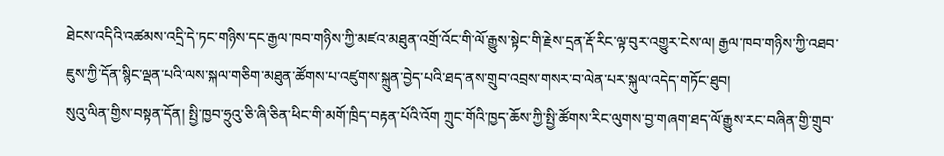ཐེངས་འདིའི་འཚམས་འདྲི་དེ་ཏང་གཉིས་དང་རྒྱལ་ཁབ་གཉིས་ཀྱི་མཛའ་མཐུན་འགྲོ་འོང་གི་ལོ་རྒྱུས་སྟེང་གི་རྗེས་དྲན་རྡོ་རིང་ལྟ་བུར་འགྱུར་ངེས་ལ། རྒྱལ་ཁབ་གཉིས་ཀྱི་འཐབ་ཇུས་ཀྱི་དོན་སྙིང་ལྡན་པའི་ལས་སྐལ་གཅིག་མཐུན་ཚོགས་པ་འཛུགས་སྐྲུན་བྱེད་པའི་ཐད་ནས་གྲུབ་འབྲས་གསར་བ་ལེན་པར་སྐུལ་འདེད་གཏོང་ཐུབ།
སུའུ་ལིན་གྱིས་བསྟན་དོན། སྤྱི་ཁྱབ་ཧྲུའུ་ཅི་ཞི་ཅིན་ཕིང་གི་མགོ་ཁྲིད་བརྟན་པོའི་འོག ཀྲུང་གོའི་ཁྱད་ཆོས་ཀྱི་སྤྱི་ཚོགས་རིང་ལུགས་བྱ་གཞག་ཐད་ལོ་རྒྱུས་རང་བཞིན་གྱི་གྲུབ་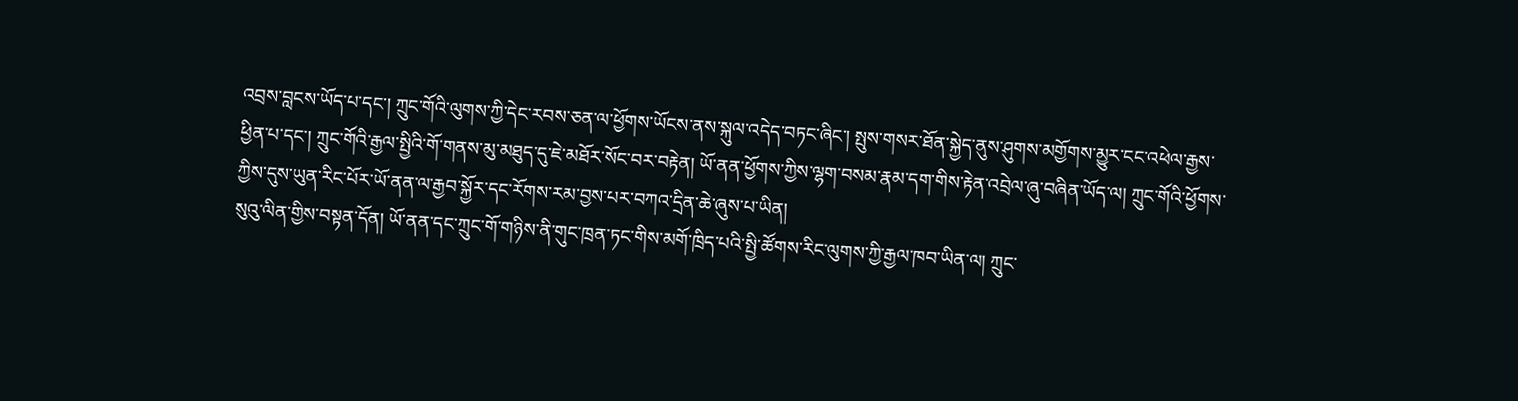འབྲས་བླངས་ཡོད་པ་དང་། ཀྲུང་གོའི་ལུགས་ཀྱི་དེང་རབས་ཅན་ལ་ཕྱོགས་ཡོངས་ནས་སྐུལ་འདེད་བཏང་ཞིང་། སྤུས་གསར་ཐོན་སྐྱེད་ནུས་ཤུགས་མགྱོགས་མྱུར་ངང་འཕེལ་རྒྱས་ཕྱིན་པ་དང་། ཀྲུང་གོའི་རྒྱལ་སྤྱིའི་གོ་གནས་མུ་མཐུད་དུ་ཇེ་མཐོར་སོང་བར་བརྟེན། ཡོ་ནན་ཕྱོགས་ཀྱིས་ལྷག་བསམ་རྣམ་དག་གིས་རྟེན་འབྲེལ་ཞུ་བཞིན་ཡོད་ལ། ཀྲུང་གོའི་ཕྱོགས་ཀྱིས་དུས་ཡུན་རིང་པོར་ཡོ་ནན་ལ་རྒྱབ་སྐྱོར་དང་རོགས་རམ་བྱས་པར་བཀའ་དྲིན་ཆེ་ཞུས་པ་ཡིན།
སུའུ་ལིན་གྱིས་བསྟན་དོན། ཡོ་ནན་དང་ཀྲུང་གོ་གཉིས་ནི་གུང་ཁྲན་ཏང་གིས་མགོ་ཁྲིད་པའི་སྤྱི་ཚོགས་རིང་ལུགས་ཀྱི་རྒྱལ་ཁབ་ཡིན་ལ། ཀྲུང་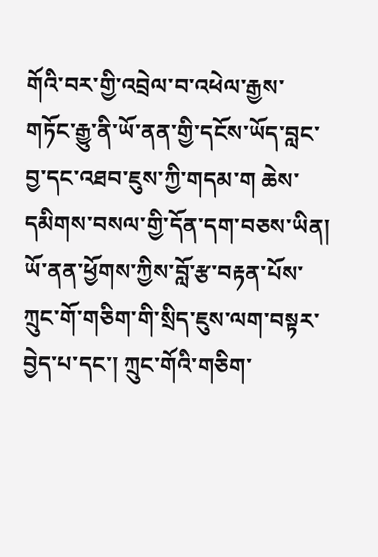གོའི་བར་གྱི་འབྲེལ་བ་འཕེལ་རྒྱས་གཏོང་རྒྱུ་ནི་ཡོ་ནན་གྱི་དངོས་ཡོད་བླང་བྱ་དང་འཐབ་ཇུས་ཀྱི་གདམ་ག ཆེས་དམིགས་བསལ་གྱི་དོན་དག་བཅས་ཡིན། ཡོ་ནན་ཕྱོགས་ཀྱིས་བློ་རྩ་བརྟན་པོས་ཀྲུང་གོ་གཅིག་གི་སྲིད་ཇུས་ལག་བསྟར་བྱེད་པ་དང་། ཀྲུང་གོའི་གཅིག་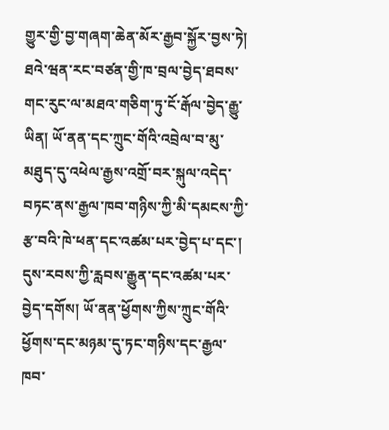གྱུར་གྱི་བྱ་གཞག་ཆེན་མོར་རྒྱབ་སྐྱོར་བྱས་ཏེ། ཐའེ་ཝན་རང་བཙན་གྱི་ཁ་བྲལ་བྱེད་ཐབས་གང་རུང་ལ་མཐའ་གཅིག་ཏུ་ངོ་རྒོལ་བྱེད་རྒྱུ་ཡིན། ཡོ་ནན་དང་ཀྲུང་གོའི་འབྲེལ་བ་མུ་མཐུད་དུ་འཕེལ་རྒྱས་འགྲོ་བར་སྐུལ་འདེད་བཏང་ནས་རྒྱལ་ཁབ་གཉིས་ཀྱི་མི་དམངས་ཀྱི་རྩ་བའི་ཁེ་ཕན་དང་འཚམ་པར་བྱེད་པ་དང་། དུས་རབས་ཀྱི་རླབས་རྒྱུན་དང་འཚམ་པར་བྱེད་དགོས། ཡོ་ནན་ཕྱོགས་ཀྱིས་ཀྲུང་གོའི་ཕྱོགས་དང་མཉམ་དུ་ཏང་གཉིས་དང་རྒྱལ་ཁབ་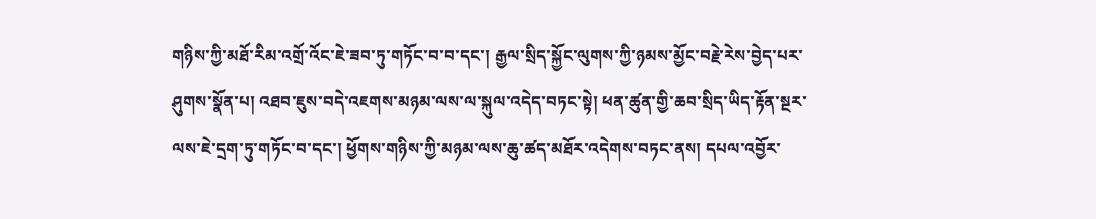གཉིས་ཀྱི་མཐོ་རིམ་འགྲོ་འོང་ཇེ་ཟབ་ཏུ་གཏོང་བ་བ་དང་། རྒྱལ་སྲིད་སྐྱོང་ལུགས་ཀྱི་ཉམས་མྱོང་བརྗེ་རེས་བྱེད་པར་ཤུགས་སྣོན་པ། འཐབ་ཇུས་བདེ་འཇགས་མཉམ་ལས་ལ་སྐུལ་འདེད་བཏང་སྟེ། ཕན་ཚུན་གྱི་ཆབ་སྲིད་ཡིད་རྟོན་སྔར་ལས་ཇེ་དྲག་ཏུ་གཏོང་བ་དང་། ཕྱོགས་གཉིས་ཀྱི་མཉམ་ལས་ཆུ་ཚད་མཐོར་འདེགས་བཏང་ནས། དཔལ་འབྱོར་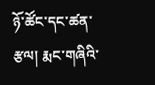ཉོ་ཚོང་དང་ཚན་རྩལ། རྨང་གཞིའི་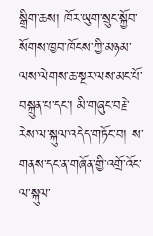སྒྲིག་ཆས། ཁོར་ཡུག་སྲུང་སྐྱོབ་སོགས་ཁྱབ་ཁོངས་ཀྱི་མཉམ་ལས་ལེགས་ཆ་སྔར་ལས་མང་པོ་བསྐྲུན་པ་དང་། མི་གཞུང་བརྗེ་རེས་ལ་སྐུལ་འདེད་གཏོང་བ། ས་གནས་དང་ན་གཞོན་གྱི་འགྲོ་འོང་ལ་སྐུལ་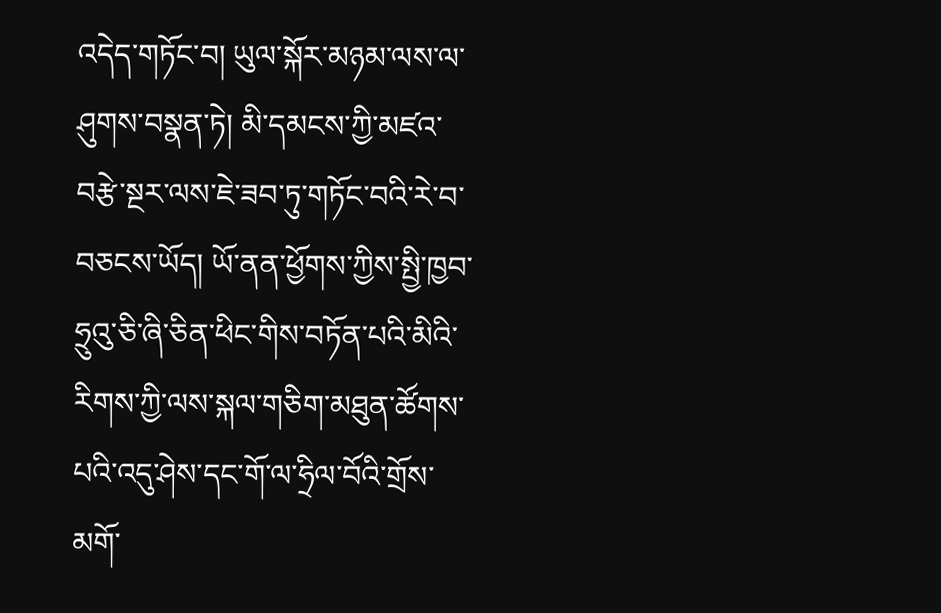འདེད་གཏོང་བ། ཡུལ་སྐོར་མཉམ་ལས་ལ་ཤུགས་བསྣན་ཏེ། མི་དམངས་ཀྱི་མཛའ་བརྩེ་སྔར་ལས་ཇེ་ཟབ་ཏུ་གཏོང་བའི་རེ་བ་བཅངས་ཡོད། ཡོ་ནན་ཕྱོགས་ཀྱིས་སྤྱི་ཁྱབ་ཧྲུའུ་ཅི་ཞི་ཅིན་ཕིང་གིས་བཏོན་པའི་མིའི་རིགས་ཀྱི་ལས་སྐལ་གཅིག་མཐུན་ཚོགས་པའི་འདུ་ཤེས་དང་གོ་ལ་ཧྲིལ་བོའི་གྲོས་མགོ་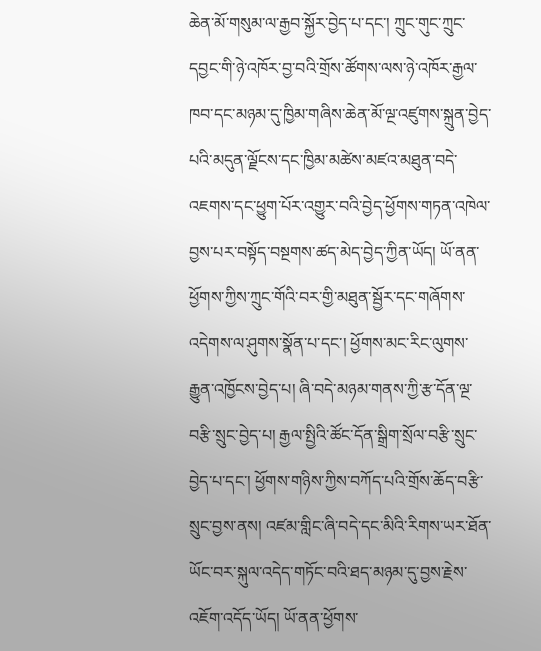ཆེན་མོ་གསུམ་ལ་རྒྱབ་སྐྱོར་བྱེད་པ་དང་། ཀྲུང་གུང་ཀྲུང་དབྱང་གི་ཉེ་འཁོར་བྱ་བའི་གྲོས་ཚོགས་ལས་ཉེ་འཁོར་རྒྱལ་ཁབ་དང་མཉམ་དུ་ཁྱིམ་གཞིས་ཆེན་མོ་ལྔ་འཛུགས་སྐྲུན་བྱེད་པའི་མདུན་ལྗོངས་དང་ཁྱིམ་མཚེས་མཛའ་མཐུན་བདེ་འཇགས་དང་ཕྱུག་པོར་འགྱུར་བའི་བྱེད་ཕྱོགས་གཏན་འཁེལ་བྱས་པར་བསྟོད་བསྔགས་ཚད་མེད་བྱེད་ཀྱིན་ཡོད། ཡོ་ནན་ཕྱོགས་ཀྱིས་ཀྲུང་གོའི་བར་གྱི་མཐུན་སྦྱོར་དང་གཞོགས་འདེགས་ལ་ཤུགས་སྣོན་པ་དང་། ཕྱོགས་མང་རིང་ལུགས་རྒྱུན་འཁྱོངས་བྱེད་པ། ཞི་བདེ་མཉམ་གནས་ཀྱི་རྩ་དོན་ལྔ་བརྩི་སྲུང་བྱེད་པ། རྒྱལ་སྤྱིའི་ཚོང་དོན་སྒྲིག་སྲོལ་བརྩི་སྲུང་བྱེད་པ་དང་། ཕྱོགས་གཉིས་ཀྱིས་བཀོད་པའི་གྲོས་ཆོད་བརྩི་སྲུང་བྱས་ནས། འཛམ་གླིང་ཞི་བདེ་དང་མིའི་རིགས་ཡར་ཐོན་ཡོང་བར་སྐུལ་འདེད་གཏོང་བའི་ཐད་མཉམ་དུ་བྱས་རྗེས་འཇོག་འདོད་ཡོད། ཡོ་ནན་ཕྱོགས་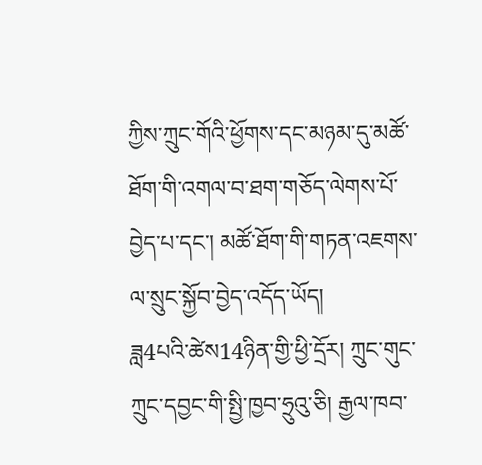ཀྱིས་ཀྲུང་གོའི་ཕྱོགས་དང་མཉམ་དུ་མཚོ་ཐོག་གི་འགལ་བ་ཐག་གཅོད་ལེགས་པོ་བྱེད་པ་དང་། མཚོ་ཐོག་གི་གཏན་འཇགས་ལ་སྲུང་སྐྱོབ་བྱེད་འདོད་ཡོད།
ཟླ4པའི་ཚེས14ཉིན་གྱི་ཕྱི་དྲོར། ཀྲུང་གུང་ཀྲུང་དབྱང་གི་སྤྱི་ཁྱབ་ཧྲུའུ་ཅི། རྒྱལ་ཁབ་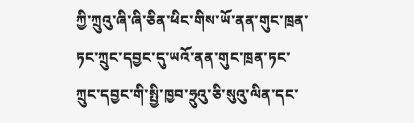ཀྱི་ཀྲུའུ་ཞི་ཞི་ཅིན་ཕིང་གིས་ཡོ་ནན་གུང་ཁྲན་ཏང་ཀྲུང་དབྱང་དུ་ཡའོ་ནན་གུང་ཁྲན་ཏང་ཀྲུང་དབྱང་གི་སྤྱི་ཁྱབ་ཧྲུའུ་ཅི་སུའུ་ལིན་དང་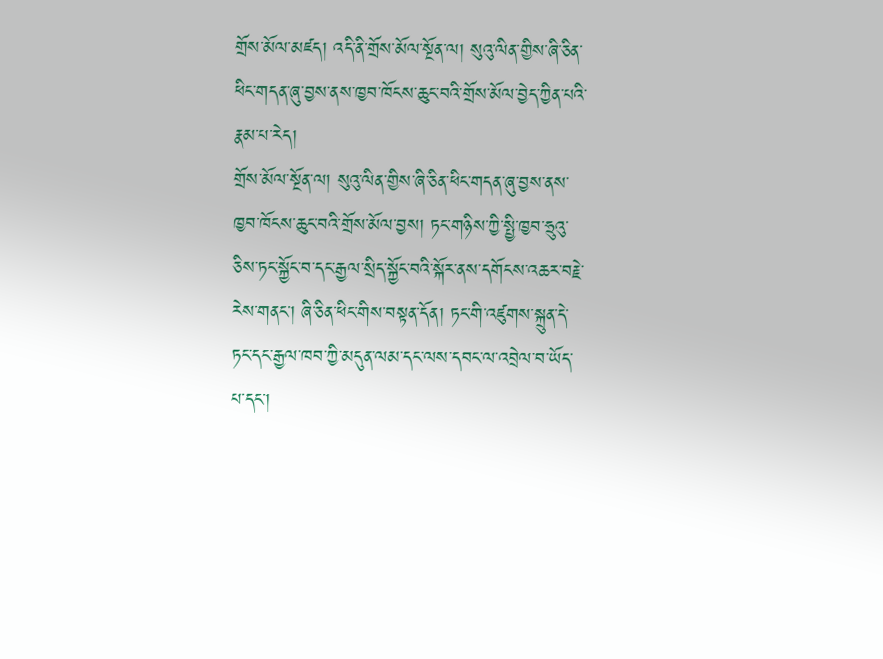གྲོས་མོལ་མཛད། འདི་ནི་གྲོས་མོལ་སྔོན་ལ། སུའུ་ལིན་གྱིས་ཞི་ཅིན་ཕིང་གདན་ཞུ་བྱས་ནས་ཁྱབ་ཁོངས་ཆུང་བའི་གྲོས་མོལ་བྱེད་ཀྱིན་པའི་རྣམ་པ་རེད།
གྲོས་མོལ་སྔོན་ལ། སུའུ་ལིན་གྱིས་ཞི་ཅིན་ཕིང་གདན་ཞུ་བྱས་ནས་ཁྱབ་ཁོངས་ཆུང་བའི་གྲོས་མོལ་བྱས། ཏང་གཉིས་ཀྱི་སྤྱི་ཁྱབ་ཧྲུའུ་ཅིས་ཏང་སྐྱོང་བ་དང་རྒྱལ་སྲིད་སྐྱོང་བའི་སྐོར་ནས་དགོངས་འཆར་བརྗེ་རེས་གནང་། ཞི་ཅིན་ཕིང་གིས་བསྟན་དོན། ཏང་གི་འཛུགས་སྐྲུན་དེ་ཏང་དང་རྒྱལ་ཁབ་ཀྱི་མདུན་ལམ་དང་ལས་དབང་ལ་འབྲེལ་བ་ཡོད་པ་དང་།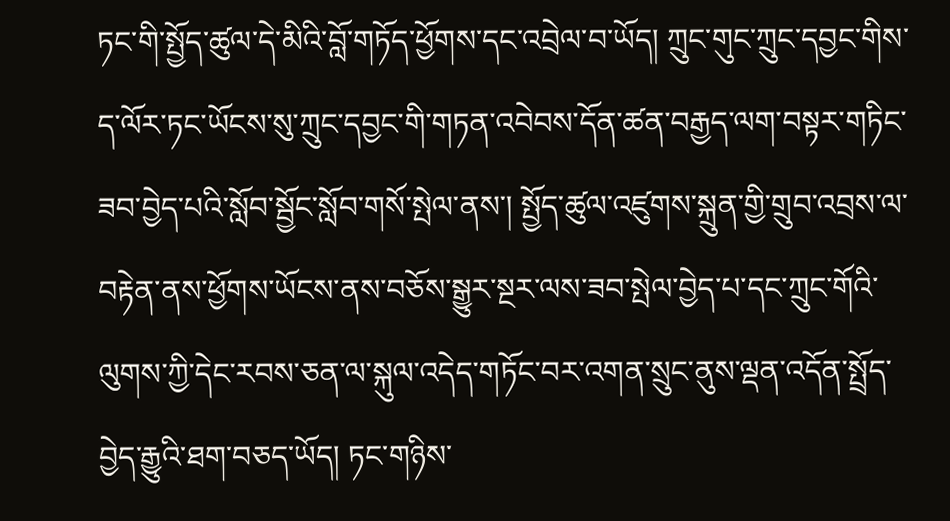ཏང་གི་སྤྱོད་ཚུལ་དེ་མིའི་བློ་གཏོད་ཕྱོགས་དང་འབྲེལ་བ་ཡོད། ཀྲུང་གུང་ཀྲུང་དབྱང་གིས་ད་ལོར་ཏང་ཡོངས་སུ་ཀྲུང་དབྱང་གི་གཏན་འབེབས་དོན་ཚན་བརྒྱད་ལག་བསྟར་གཏིང་ཟབ་བྱེད་པའི་སློབ་སྦྱོང་སློབ་གསོ་སྤེལ་ནས་། སྤྱོད་ཚུལ་འཛུགས་སྐྲུན་གྱི་གྲུབ་འབྲས་ལ་བརྟེན་ནས་ཕྱོགས་ཡོངས་ནས་བཅོས་སྒྱུར་སྔར་ལས་ཟབ་སྤེལ་བྱེད་པ་དང་ཀྲུང་གོའི་ལུགས་ཀྱི་དེང་རབས་ཅན་ལ་སྐུལ་འདེད་གཏོང་བར་འགན་སྲུང་ནུས་ལྡན་འདོན་སྤྲོད་བྱེད་རྒྱུའི་ཐག་བཅད་ཡོད། ཏང་གཉིས་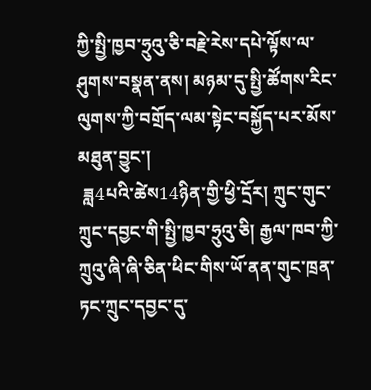ཀྱི་སྤྱི་ཁྱབ་ཧྲུའུ་ཅི་བརྗེ་རེས་དཔེ་ལྟོས་ལ་ཤུགས་བསྣན་ནས། མཉམ་དུ་སྤྱི་ཚོགས་རིང་ལུགས་ཀྱི་བགྲོད་ལམ་སྟེང་བསྐྱོད་པར་མོས་མཐུན་བྱུང་།
 ཟླ4པའི་ཚེས14ཉིན་གྱི་ཕྱི་དྲོར། ཀྲུང་གུང་ཀྲུང་དབྱང་གི་སྤྱི་ཁྱབ་ཧྲུའུ་ཅི། རྒྱལ་ཁབ་ཀྱི་ཀྲུའུ་ཞི་ཞི་ཅིན་ཕིང་གིས་ཡོ་ནན་གུང་ཁྲན་ཏང་ཀྲུང་དབྱང་དུ་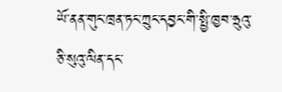ཡོ་ནན་གུང་ཁྲན་ཏང་ཀྲུང་དབྱང་གི་སྤྱི་ཁྱབ་ཧྲུའུ་ཅི་སུའུ་ལིན་དང་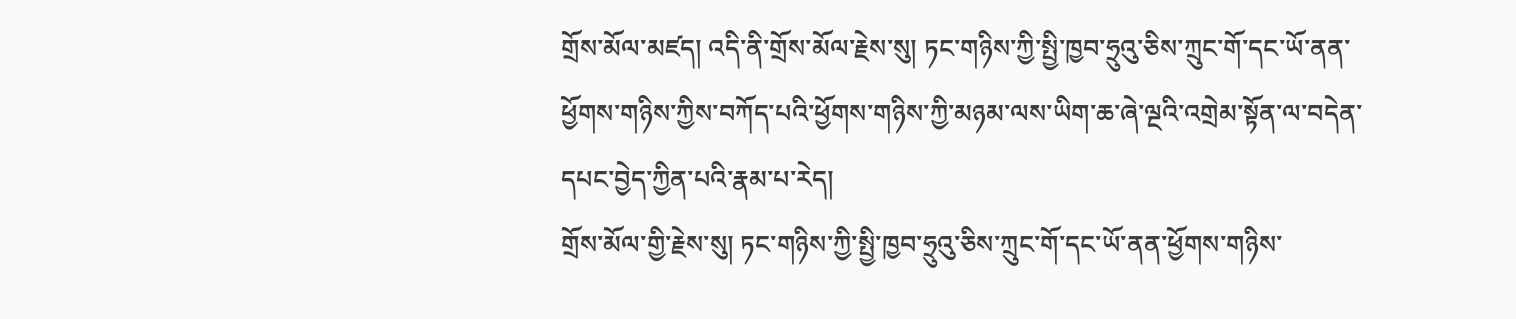གྲོས་མོལ་མཛད། འདི་ནི་གྲོས་མོལ་རྗེས་སུ། ཏང་གཉིས་ཀྱི་སྤྱི་ཁྱབ་ཧྲུའུ་ཅིས་ཀྲུང་གོ་དང་ཡོ་ནན་ཕྱོགས་གཉིས་ཀྱིས་བཀོད་པའི་ཕྱོགས་གཉིས་ཀྱི་མཉམ་ལས་ཡིག་ཆ་ཞེ་ལྔའི་འགྲེམ་སྟོན་ལ་བདེན་དཔང་བྱེད་ཀྱིན་པའི་རྣམ་པ་རེད།
གྲོས་མོལ་གྱི་རྗེས་སུ། ཏང་གཉིས་ཀྱི་སྤྱི་ཁྱབ་ཧྲུའུ་ཅིས་ཀྲུང་གོ་དང་ཡོ་ནན་ཕྱོགས་གཉིས་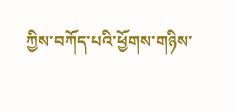ཀྱིས་བཀོད་པའི་ཕྱོགས་གཉིས་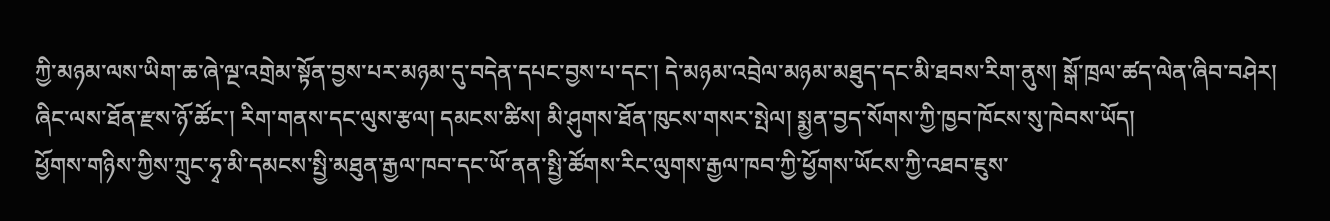ཀྱི་མཉམ་ལས་ཡིག་ཆ་ཞེ་ལྔ་འགྲེམ་སྟོན་བྱས་པར་མཉམ་དུ་བདེན་དཔང་བྱས་པ་དང་། དེ་མཉམ་འབྲེལ་མཉམ་མཐུད་དང་མི་ཐབས་རིག་ནུས། སྒོ་ཁྲལ་ཚད་ལེན་ཞིབ་བཤེར། ཞིང་ལས་ཐོན་རྫས་ཉོ་ཚོང་། རིག་གནས་དང་ལུས་རྩལ། དམངས་ཚིས། མི་ཤུགས་ཐོན་ཁུངས་གསར་སྤེལ། སྨྱན་བྱད་སོགས་ཀྱི་ཁྱབ་ཁོངས་སུ་ཁེབས་ཡོད།
ཕྱོགས་གཉིས་ཀྱིས་ཀྲུང་ཧྭ་མི་དམངས་སྤྱི་མཐུན་རྒྱལ་ཁབ་དང་ཡོ་ནན་སྤྱི་ཚོགས་རིང་ལུགས་རྒྱལ་ཁབ་ཀྱི་ཕྱོགས་ཡོངས་ཀྱི་འཐབ་ཇུས་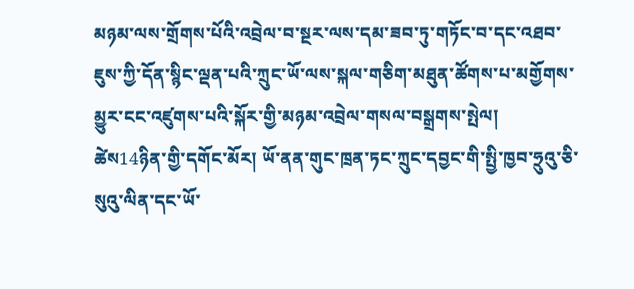མཉམ་ལས་གྲོགས་པོའི་འབྲེལ་བ་སྔར་ལས་དམ་ཟབ་ཏུ་གཏོང་བ་དང་འཐབ་ཇུས་ཀྱི་དོན་སྙིང་ལྡན་པའི་ཀྲུང་ཡོ་ལས་སྐལ་གཅིག་མཐུན་ཚོགས་པ་མགྱོགས་མྱུར་ངང་འཛུགས་པའི་སྐོར་གྱི་མཉམ་འབྲེལ་གསལ་བསྒྲགས་སྤེལ།
ཚེས14ཉིན་གྱི་དགོང་མོར། ཡོ་ནན་གུང་ཁྲན་ཏང་ཀྲུང་དབྱང་གི་སྤྱི་ཁྱབ་ཧྲུའུ་ཅི་སུའུ་ལིན་དང་ཡོ་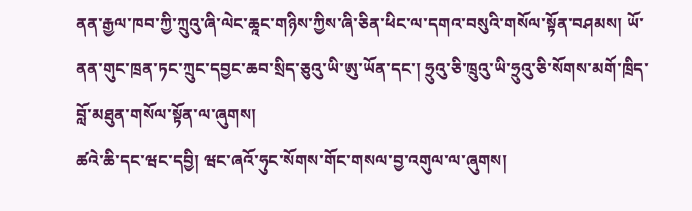ནན་རྒྱལ་ཁབ་ཀྱི་ཀྲུའུ་ཞི་ལེང་ཆཱང་གཉིས་ཀྱིས་ཞི་ཅིན་ཕིང་ལ་དགའ་བསུའི་གསོལ་སྟོན་བཤམས། ཡོ་ནན་གུང་ཁྲན་ཏང་ཀྲུང་དབྱང་ཆབ་སྲིད་ཅུའུ་ཡི་ཨུ་ཡོན་དང་། ཧྲུའུ་ཅི་ཁྲུའུ་ཡི་ཧྲུའུ་ཅི་སོགས་མགོ་ཁྲིད་བློ་མཐུན་གསོལ་སྟོན་ལ་ཞུགས།
ཚའེ་ཆི་དང་ཝང་དབྱི། ཝང་ཞའོ་ཧུང་སོགས་གོང་གསལ་བྱ་འགུལ་ལ་ཞུགས།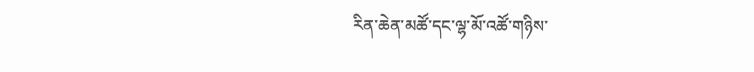རིན་ཆེན་མཚོ་དང་ལྷ་མོ་འཚོ་གཉིས་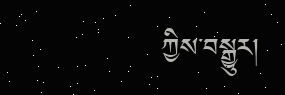ཀྱིས་བསྒྱུར།